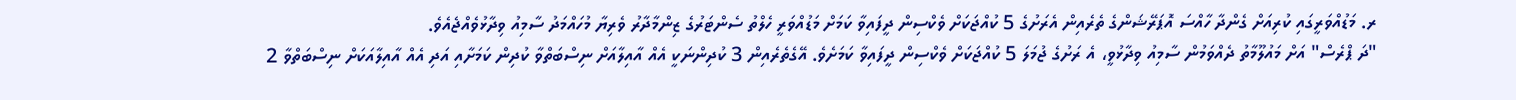ރ. މަޑުއްވަރީގައި ކުރިއަށް ގެންދާ ހާއްސަ އޮޕަރޭޝަންގެ ތެރެއިން އެރަށުގެ 5 ކުއްޖަކަށް ވެކްސިން ދީފައިވާ ކަމަށް މަޑުއްވަރީ ހެލްތު ސެންޓަރުގެ ޒިންމާދާރު ވެރިޔާ މުހައްމަދު ސާމިއު ވިދާޅުވެއްޖެއެވެ.
"ދަ ޕްރެސް" އަށް މައުލޫމާތު ދެއްވަމުން ސާމިއު ވިދާޅުވީ، އެ ރަށުގެ ޖުމަލަ 5 ކުއްޖަކަށް ވެކްސިން ދީފައިވާ ކަމަށެވެ. އޭގެތެރެއިން 3 ކުދިންނަކީ އެއް އާއިލާއަށް ނިސްބަތްވާ ކުދިން ކަމަށާއި އަދި އެއް އާއިލާއަކަށް ނިސްބަތްވާ 2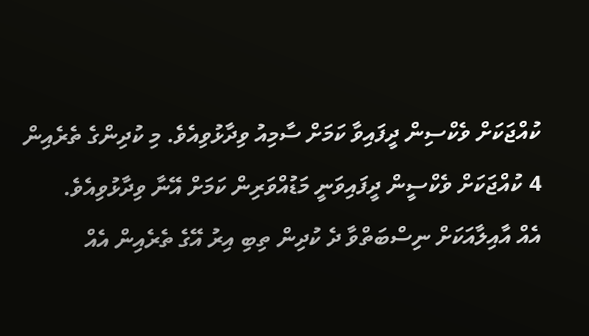ކުއްޖަކަށް ވެކްސިން ދީފައިވާ ކަމަށް ސާމިއު ވިދާޅުވިއެވެ. މި ކުދިންގެ ތެރެއިން 4 ކުއްޖަކަށް ވެކްސީން ދީފައިވަނީ މަޑުއްވަރިން ކަމަށް އޭނާ ވިދާޅުވިއެވެ.
އެއް އާއިލާއަކަށް ނިސްބަތްވާ ދެ ކުދިން ތިބި އިރު އޭގެ ތެރެއިން އެއް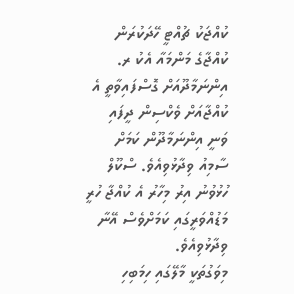ކުއްޖަކު ޗުއްޓީ ހޭދަކުރަން ކުއްޖާގެ މަންމައާ އެކު ރ. އިންނަމާދޫއަށް ގޮސްފައިވާތީ އެ ކުއްޖާއަށް ވެކްސިން ދީފައި ވަނީ އިންނަމާދޫން ކަމަށް ސާމިއު ވިދާޅުވިއެވެ. ސްކޫލް ހުޅުވުނު އިރު މިހާރު އެ ކުއްޖާ ހުރީ މަޑުއްވަރީގައި ކަމަށްވެސް އޭނާ ވިދާޅުވިއެވެ.
މިވަގުތަކީ މާލޭގައި ހިމަބިހި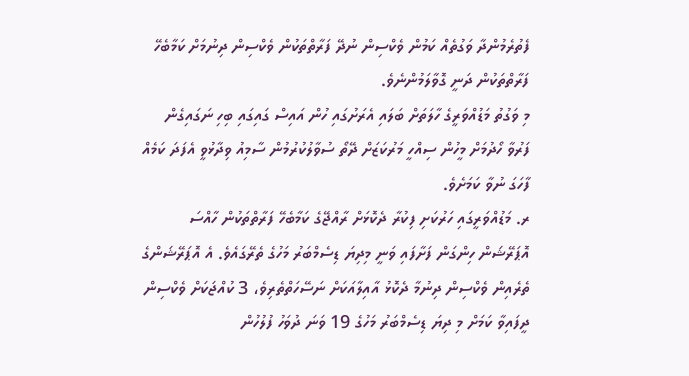ފެތުރެމުންދާ ވަގުތެއް ކަމުން ވެކްސިން ނުދޭ ފަރާތްތަކުން ވެކްސިން ދިނުމަށް ކަމާބެހޭ ފަރާތްތަކުން ދަނީ ގޮވާލަމުންނެވެ.
މި ވަގުތު މަޑުއްވަރީގެ ހާލަތަށް ބަލައި އެރަށުގައި ހުން އައިސް ގައިގައި ބިހި ނަގައިގެން ފަރުވާ ހޯދުމަށް މީހުން ސިއްހީ މަރުކަޒަށް ދޭތޯ ސުވާލުކުރުމުން ސާމިއު ވިދާޅުވީ އެފަދަ ކަމެއް ފާހަގަ ނުވާ ކަމަށެވެ.
ރ. މަޑުއްވަރީގައި ހަރުކަށި ފިކުރާ ދެކޮޅަށް ރާއްޖޭގެ ކަމާބެހޭ ފަރާތްތަކުން ހާއްސަ އޮޕަރޭޝަން ހިންގަން ފަށާފައި ވަނީ މިދިޔަ ޑިސެމްބަރު މަހުގެ ތެރޭގައެވެ. އެ އޮޕަރޭޝަންގެ ތެރެއިން ވެކްސިން ދިނުމާ ދެކޮޅު އާއިލާއަކަށް ނަސޭހަތްތެރިވެ، 3 ކުއްޖަކަށް ވެކްސިން ދީފައިވާ ކަމަށް މި ދިޔަ ޑިސެމްބަރު މަހުގެ 19 ވަނަ ދުވަހު ފުލުހުން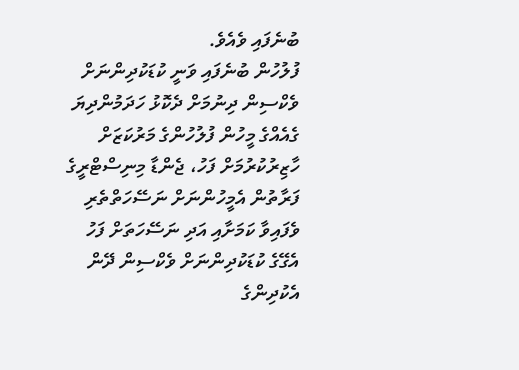ބުނެފައި ވެއެވެ.
ފުލުހުން ބުނެފައި ވަނީ ކުޑަކުދިންނަށް ވެކްސިން ދިނުމަށް ދެކޮޅު ހަދަމުންދިޔަ ގެއެއްގެ މީހުން ފުލުހުންގެ މަރުކަޒަށް ހާޒިރުކުރުމަށް ފަހު، ޖެންޑާ މިނިސްޓްރީގެ ފަރާތުން އެމީހުންނަށް ނަސޭހަތްތެރި ވެފައިވާ ކަމަށާއި އަދި ނަސޭހަތަށް ފަހު އެގޭގެ ކުޑަކުދިންނަށް ވެކްސިން ދޭން އެކުދިންގެ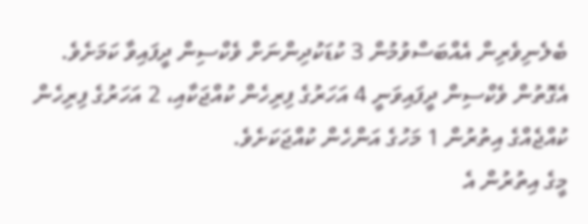ބެލެނިވެރިން އެއްބަސްވުމުން 3 ކުޑަކުދިންނަށް ވެކްސިން ދީފައިވާ ކަމަށެވެ. އެގޮތުން ވެކްސިން ދީފައިވަނީ 4 އަހަރުގެ ފިރިހެން ކުއްޖަކާއި، 2 އަހަރުގެ ފިރިހެން ކުއްޖެއްގެ އިތުރުން 1 މަހުގެ އަންހެން ކުއްޖަކަށެވެ.
މީގެ އިތުރުން އެ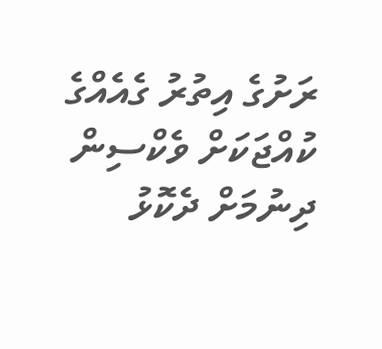ރަށުގެ އިތުރު ގެއެއްގެ ކުއްޖަކަށް ވެކްސިން ދިނުމަށް ދެކޮޅު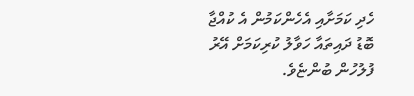ހެދި ކަމަށާއި އެހެންކަމުން އެ ކުއްޖާ ބޮޑު ދައިތައާ ހަވާލު ކުރިކަމަށް އޭރު ފުލުހުން ބުންޏެވެ.